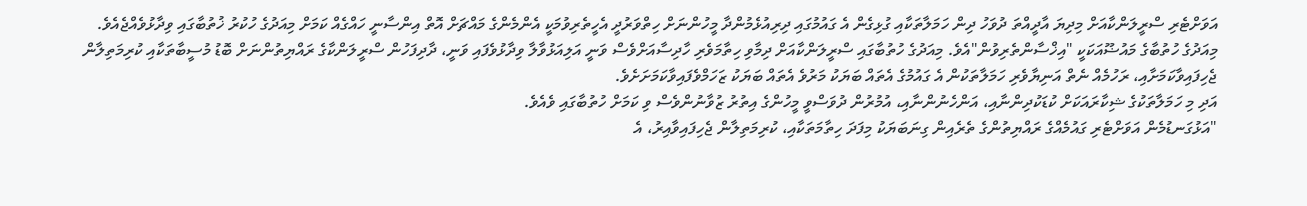އަވަށްޓެރި ސްރީލަންކާއަށް މިދިޔަ އާދީއްތަ ދުވަހު ދިން ހަމަލާތަކާއި ގުޅިގެން އެ ގައުމުގައި ދިރިއުޅެމުންދާ މީހުންނަށް ހިތްވަރުދީ އެހީތެރިވުމަކީ އެންމެންގެ މައްޗަށް އޮތް އިންސާނީ ހައްގެއް ކަމަށް މިއަދުގެ ހުކުރު ޚުތުބާގައި ވިދާޅުވެއްޖެއެވެ.
މިއަދުގެ ހުތުބާގެ މައުޟޫއަކަކީ "އިޚްސާންތެރިވުން"އެވެ. މިއަދުގެ ހުތުބާގައި ސްރީލަންކާއަށް ދިމާވި ހިތާމަވެރި ހާދިސާއަށްވެސް ވަނީ އަލިއަޅުވާލާ ވިދާޅުވެފައި ވަނީ، ދާދިފަހުން ސްރީލަންކާގެ ރައްޔިތުންނަށް ބޮޑު މުސީބާތަކާއި ކުރިމަތިލާން ޖެހިފައިވާކަމަށާއި، ރަހުމެއް ނެތް އަނިޔާވެރި ހަމަލާތަކުން އެ ގައުމުގެ އެތައް ބަޔަކު މަރުވެ އެތައް ބަޔަކު ޒަހަމްވެފައިވާކަމަށަށެވެ.
އަދި މި ހަމަލާތަކުގެ ޝިކާރައަކަށް ކުޑަކުދިންނާއި، އަންހެނުންނާއި، އުމުރުން ދުވަސްވީ މީހުންގެ އިތުރު ޒުވާނުންވެސް ވި ކަމަށް ހުތުބާގައި ވެއެވެ.
"އަޅުގަނޑުމެން އަވަށްޓެރި ގައުމެއްގެ ރައްޔިތުންގެ ތެރެއިން ގިނަބަޔަކު މިފަދަ ހިތާމަތަކާއި، ކުރިމަތިލާން ޖެހިފައިވާއިރު، އެ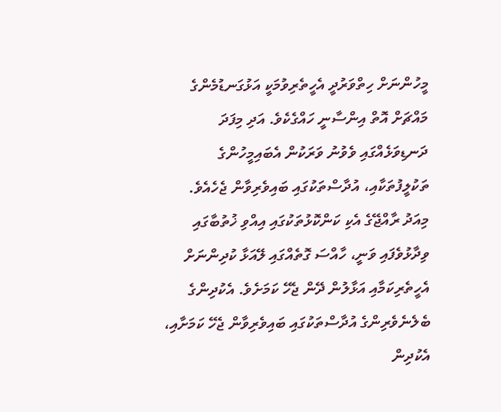މީހުންނަށް ހިތްވަރުދީ އެހީތެރިވުމަކީ އަޅުގަނޑުމެންގެ މައްޗަށް އޮތް އިންސާނީ ހައްގެކެވެ. އަދި މިފަދަ ދަނޑިވަޅެއްގައި ވެވުނު ވަރަކުން އެބައިމީހުންގެ ތަކުލީފުތަކާއި، އުދާސްތަކުގައި ބައިވެރިވާން ޖެހެއެވެ.
މިއަދު ރާއްޖޭގެ އެކި ކަންކޮޅުތަކުގައި އިއްވި ޚުތުބާގައި ވިދާޅުވެފައި ވަނީ، ހާއްސަ ގޮތެއްގައި ލޭއަޅާ ކުދިންނަށް އެހީތެރިކަމާއި އަޅާލުން ދޭން ޖެހޭ ކަމަށެވެ. އެކުދިންގެ ބެލެނެވެރިންގެ އުދާސްތަކުގައި ބައިވެރިވާން ޖެހޭ ކަމަށާއި، އެކުދިން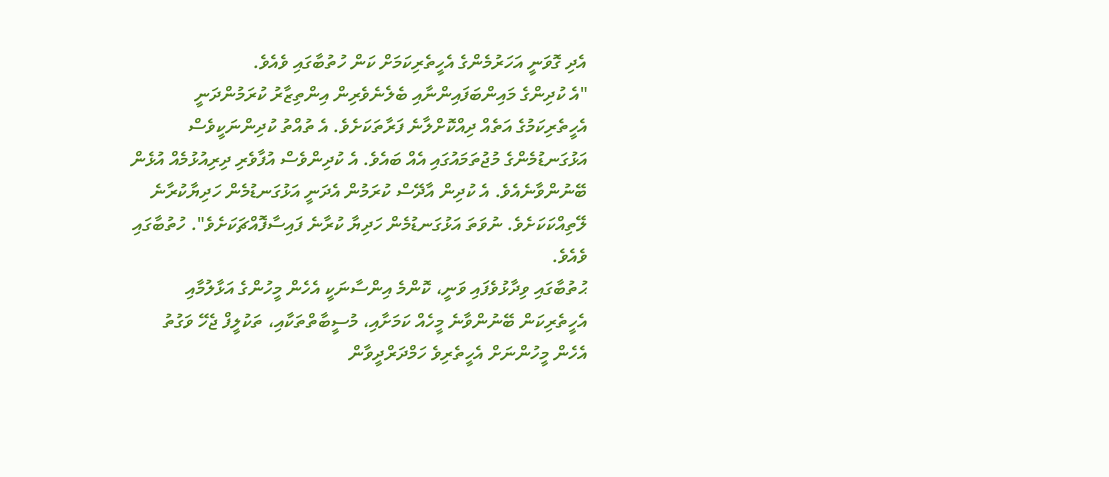އެދި ގޮވަނީ އަހަރުމެންގެ އެހީތެރިކަމަށް ކަން ހުތުބާގައި ވެއެވެ.
"އެ ކުދިންގެ މައިންބަފައިންނާއި ބެލެނެވެރިން އިންތިޒާރު ކުރަމުންދަނީ އެހީތެރިކަމުގެ އަތެއް ދިއްކޮށްލާނެ ފަރާތަކަށެވެ. އެ ތުއްތު ކުދިންނަކީވެސް އަޅުގަނޑުމެންގެ މުޖުތަމައުގައި އެއް ބައެވެ. އެ ކުދިންވެސް އުފާވެރި ދިރިއުޅުމެއް އުޅެން ބޭނުންވާނެއެވެ. އެ ކުދިން އާދޭސް ކުރަމުން އެދަނީ އަޅުގަނޑުމެން ހަދިޔާކުރާނެ ލޭތިއްކަކަށެވެ. ނުވަތަ އަޅުގަނޑުމެން ހަދިޔާ ކުރާނެ ފައިސާފޮއްޗަކަށެވެ". ހުތުބާގައި ވެއެވެ.
ޙުތުބާގައި ވިދާޅުވެފައި ވަނީ، ކޮންމެ އިންސާނަކީ އެހެން މީހުންގެ އަޅާލުމާއި އެހީތެރިކަން ބޭނުންވާނެ މީހެއް ކަމަށާއި، މުސީބާތްތަކާއި، ތަކުލީފް ޖެހޭ ވަގުތު އެހެން މީހުންނަށް އެހީތެރިވެ ހަމްދަރްދީވާން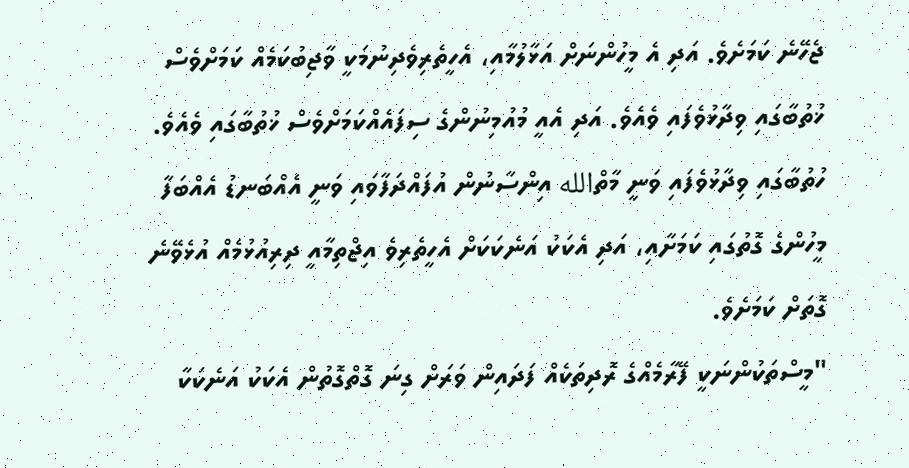ޖެހޭނެ ކަމަށެވެ. އަދި އެ މީހުންނަށް އަޅާލުމާއި، އެހީތެރިވެދިނުމަކީ ވާޖިބުކަމެއް ކަމަށްވެސް ޚުތުބާގައި ވިދާޅުވެފައި ވެއެވެ. އަދި އެއީ މުއުމިނުންގެ ސިފައެއްކަމަށްވެސް ޚުތުބާގައި ވެއެވެ.
ހުތުބާގައި ވިދާޅުވެފައި ވަނީ މާތްالله އިންސާނުން އުފައްދަފާވައި ވަނީ އެއްބަނޑު އެއްބަފާ މީހުންގެ ގޮތުގައި ކަމަށާއި، އަދި އެކަކު އަނެކަކަށް އެހީތެރިވެ އިޖްތިމާއީ ދިރިއުޅުމެއް އުޅެވޭނެ ގޮތަށް ކަމަށެވެ.
"މީސްތަކުންނަކީ ފޭރާމެއްގެ ރޮދިތަކެއް ފަދައިން ވަރަށް ގިނަ ގޮތްގޮތުން އެކަކު އަނެކަކާ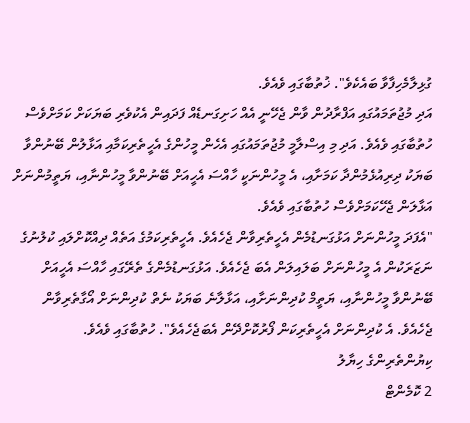ގުޅިލާމެހިފާވާ ބައެކެވެ". ޚުތުބާގައި ވެއެވެ.
އަދި މުޖުތަމައުގައި އަފްރާދުން ވާން ޖެހޭނީ އެއް ހަށިގަނޑެއް ފަދައިން އެކުވެރި ބަޔަކަށް ކަމަށްވެސް ހުތުބާގައި ވެއެވެ. އަދި މި އިސްލާމީ މުޖުތަމައުގައި އެހެން މީހުންގެ އެހީތެރިކަމާއި އަޅާލުން ބޭނުންވާ ބަޔަކު ދިރިއުޅެމުންދާ ކަމަށާއި، އެ މީހުންނަކީ ހާއްސަ އެހީއަށް ބޭނުންވާ މީހުންނާއި، ޔަތީމުންނަށް އަޅާލަން ޖެހޭކަމަށްވެސް ހުތުބާގައި ވެއެވެ.
"އެފަދަ މީހުންނަށް އަޅުގަނޑުމެން އެހީތެރިވާން ޖެހެއެވެ. އެހީތެރިކަމުގެ އަތެއް ދިއްކޮށްލައި ކުލުނުގެ ނަޒަރަކުން އެ މީހުންނަށް ބަލައިލަން އެބަ ޖެހެއެވެ. އަޅުގަނޑުމެންގެ ތެރޭގައި ހާއްސަ އެހީއަށް ބޭނުންވާ މީހުންނާއި، ޔަތީމް ކުދިންނަށާއި، އަޅާލާނެ ބަޔަކު ނެތް ކުދިންނަށް އޯގާތެރިވާން ޖެހެއެވެ. އެ ކުދިންނަށް އެހީތެރިކަން ފޯރުކޮށްދޭން އެބަޖެހެއެވެ". ހުތުބާގައި ވެއެވެ.
ކިޔުންތެރިންގެ ހިޔާލު
2 ކޮމެންޓް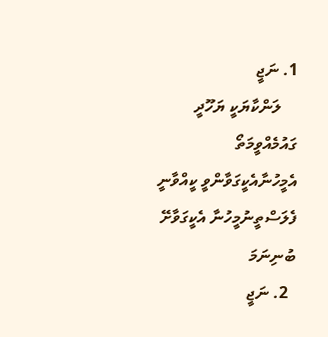1. ނަޖީ
    ލަންކާޔަކީ ޔަހޫދީ ގައުމެއްވީމަތޯ އެމީހުނާއެކީގަވާންވީ ކީއްވާނީ ފެލަސްތީނުމީހުނާ އެކީގަވާށޭ ބުނިނަމަ
  2. ނަޖީ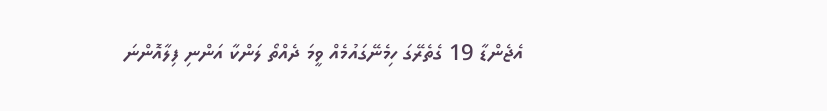އެޖެންޑާ 19 ގެތެރޭގަ ހިމެނޭގައުމެއް ވީމަ ދެއްތޯ ލަންކާ އަންނި ފިލާއޮންނަ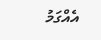އެއްގަމު